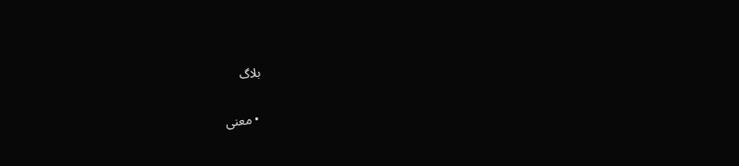بلاگ

  • معنی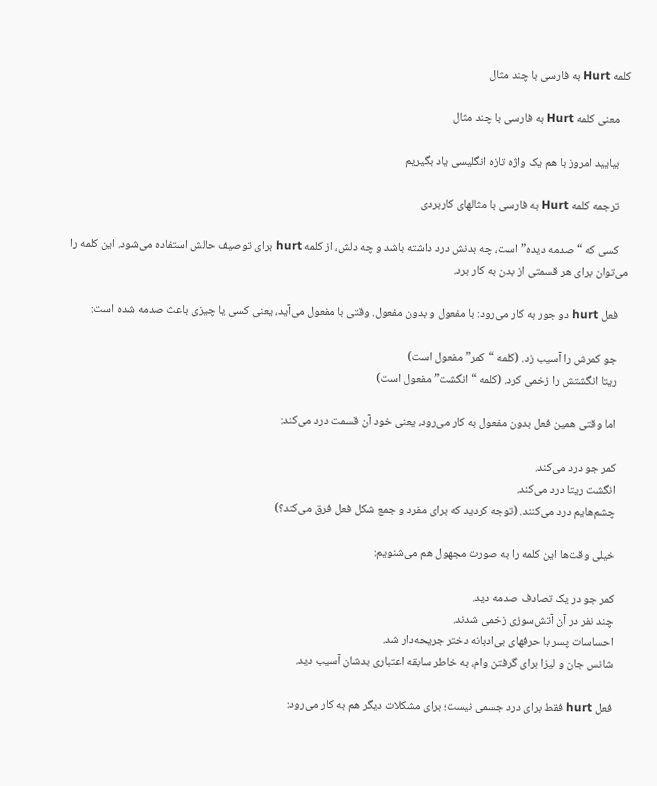کلمه Hurt به فارسی با چند مثال

    معنی کلمه Hurt به فارسی با چند مثال

    بیایید امروز با هم یک واژه تازه انگلیسی یاد بگیریم

    ترجمه کلمه Hurt به فارسی با مثالهای کاربردی

    کسی که “صدمه دیده” است، چه بدنش درد داشته باشد و چه دلش، از کلمه hurt برای توصیف حالش استفاده می‌شود. این کلمه را می‌توان برای هر قسمتی از بدن به کار برد.

    فعل hurt دو جور به کار می‌رود: با مفعول و بدون مفعول. وقتی با مفعول می‌آید، یعنی کسی یا چیزی باعث صدمه شده است:

    جو کمرش را آسیب زد. (کلمه “کمر” مفعول است)
    ریتا انگشتش را زخمی کرد. (کلمه “انگشت” مفعول است)

    اما وقتی همین فعل بدون مفعول به کار می‌رود، یعنی خود آن قسمت درد می‌کند:

    کمر جو درد می‌کند.
    انگشت ریتا درد می‌کند.
    چشم‌هایم درد می‌کنند. (توجه کردید که برای مفرد و جمع شکل فعل فرق می‌کند؟)

    خیلی وقت‌ها این کلمه را به صورت مجهول هم می‌شنویم:

    کمر جو در یک تصادف صدمه دید.
    چند نفر در آن آتش‌سوزی زخمی شدند.
    احساسات پسر با حرفهای بی‌ادبانه دختر جریحه‌دار شد.
    شانس جان و لیزا برای گرفتن وام، به خاطر سابقه اعتباری بدشان آسیب دید.

    فعل hurt فقط برای درد جسمی نیست؛ برای مشکلات دیگر هم به کار می‌رود: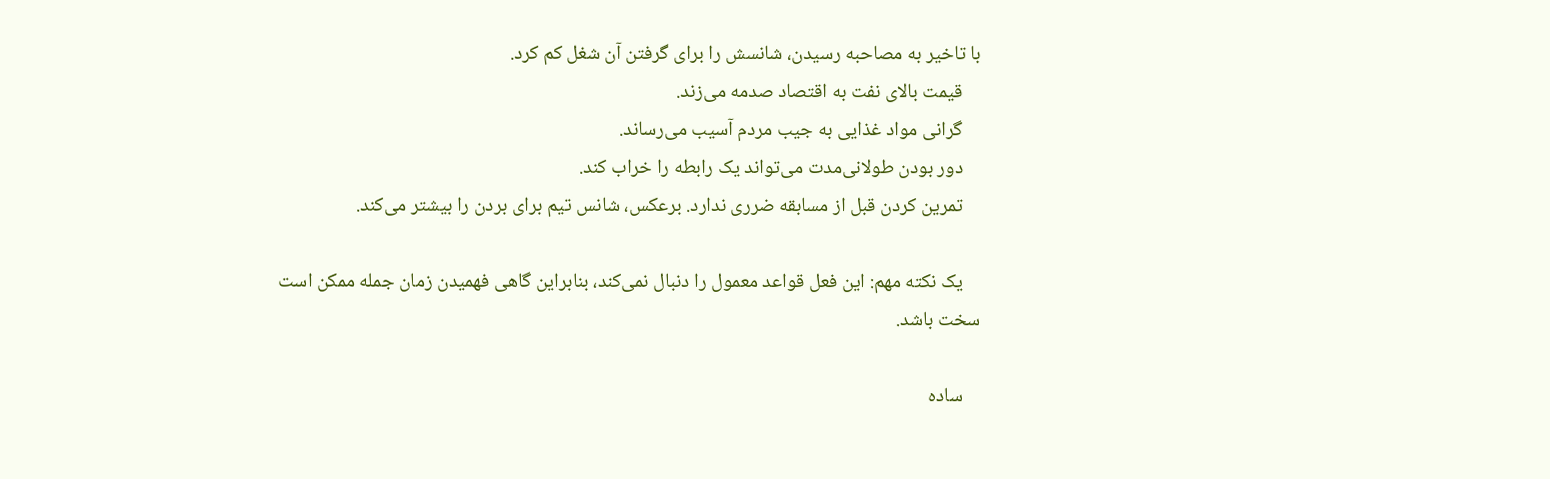با تاخیر به مصاحبه رسیدن، شانسش را برای گرفتن آن شغل کم کرد.
    قیمت بالای نفت به اقتصاد صدمه می‌زند.
    گرانی مواد غذایی به جیب مردم آسیب می‌رساند.
    دور بودن طولانی‌مدت می‌تواند یک رابطه را خراب کند.
    تمرین کردن قبل از مسابقه ضرری ندارد. برعکس، شانس تیم برای بردن را بیشتر می‌کند.

    یک نکته مهم: این فعل قواعد معمول را دنبال نمی‌کند، بنابراین گاهی فهمیدن زمان جمله ممکن است سخت باشد.

    ساده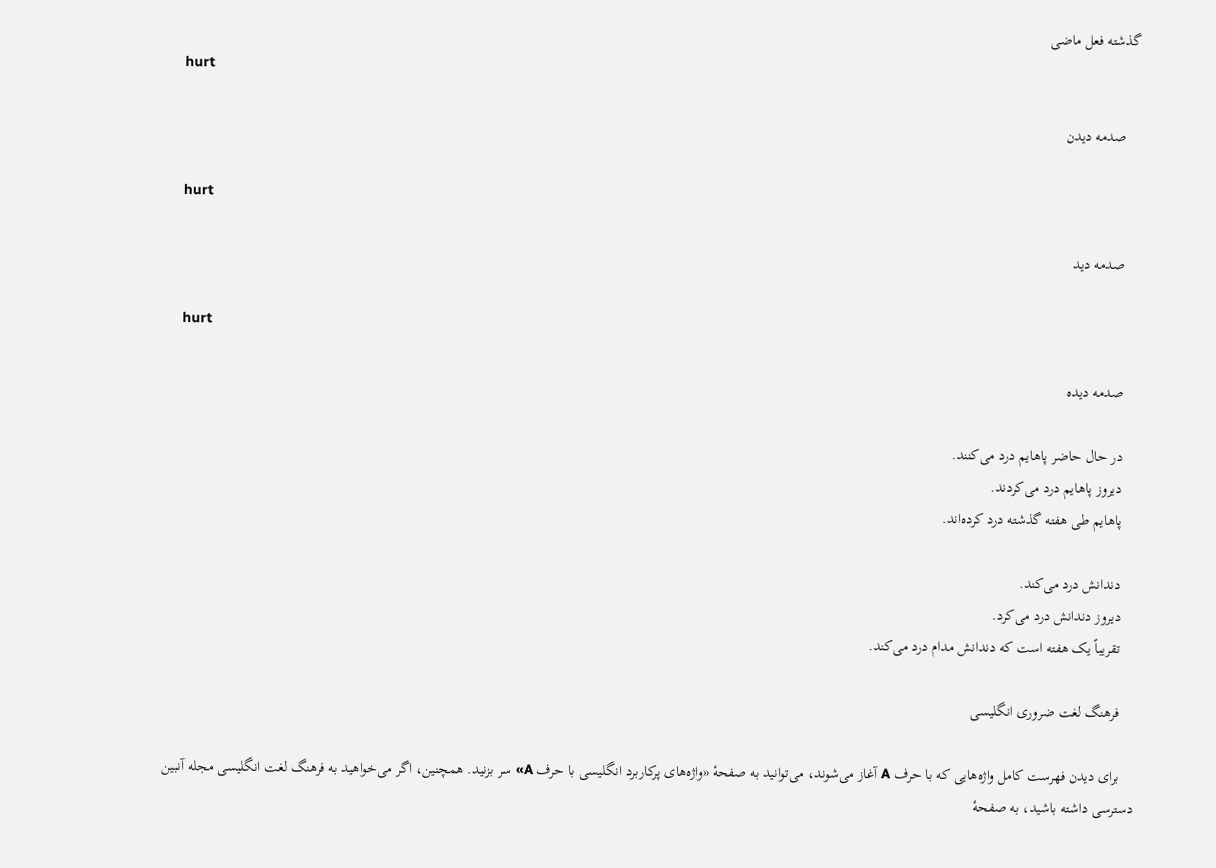گذشته فعل ماضی
    hurt

    صدمه دیدن

    hurt

    صدمه دید

    hurt

    صدمه دیده

    در حال حاضر پاهایم درد می‌کنند.
    دیروز پاهایم درد می‌کردند.
    پاهایم طی هفته گذشته درد کرده‌اند.

    دندانش درد می‌کند.
    دیروز دندانش درد می‌کرد.
    تقریباً یک هفته است که دندانش مدام درد می‌کند.

    فرهنگ لغت ضروری انگلیسی

    برای دیدن فهرست کامل واژه‌هایی که با حرف A آغاز می‌شوند، می‌توانید به صفحهٔ «واژه‌های پرکاربرد انگلیسی با حرف A» سر بزنید. همچنین، اگر می‌خواهید به فرهنگ لغت انگلیسی مجله آنبین دسترسی داشته باشید، به صفحهٔ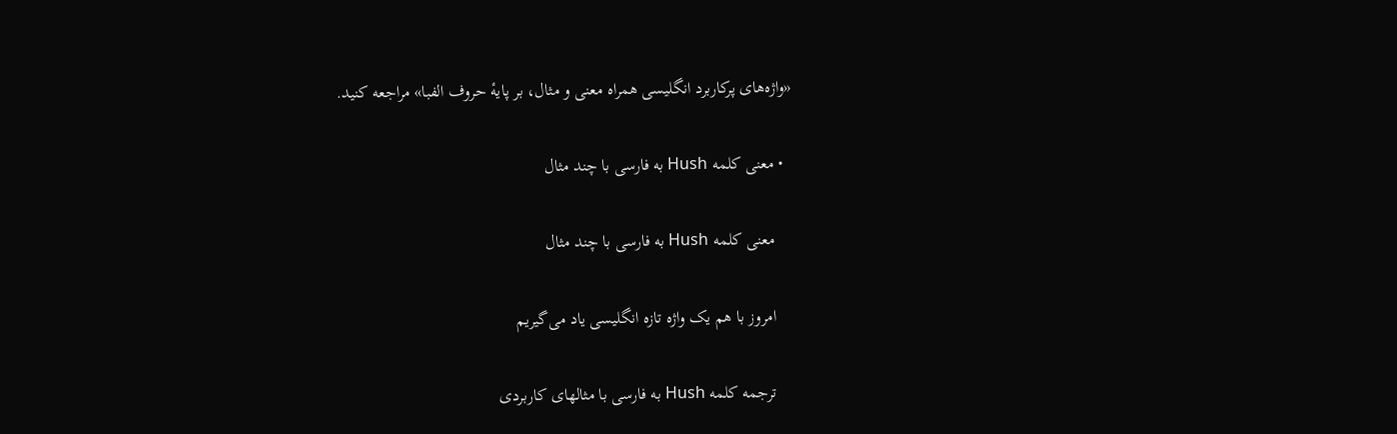«واژه‌های پرکاربرد انگلیسی همراه معنی و مثال، بر پایهٔ حروف الفبا» مراجعه کنید.

  • معنی کلمه Hush به فارسی با چند مثال

    معنی کلمه Hush به فارسی با چند مثال

    امروز با هم یک واژه تازه انگلیسی یاد می‌گیریم

    ترجمه کلمه Hush به فارسی با مثالهای کاربردی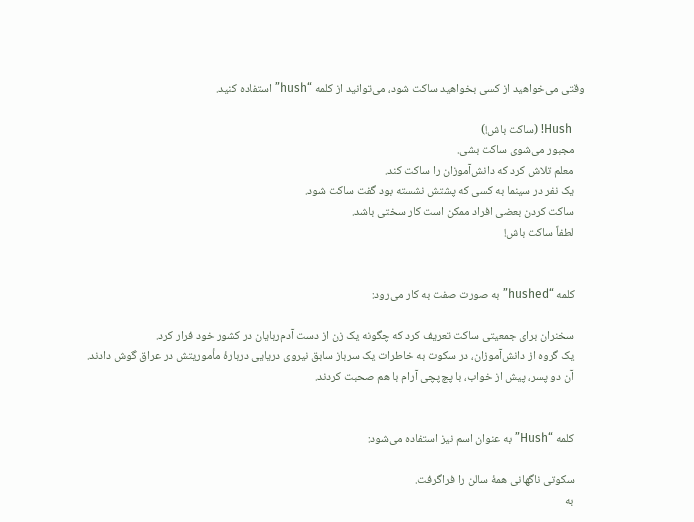وقتی می‌خواهید از کسی بخواهید ساکت شود، می‌توانید از کلمه “hush” استفاده کنید.

    Hush! (ساکت باش!)
    مجبور می‌شوی ساکت بشی.
    معلم تلاش کرد که دانش‌آموزان را ساکت کند.
    یک نفر در سینما به کسی که پشتش نشسته بود گفت ساکت شود.
    ساکت کردن بعضی افراد ممکن است کار سختی باشد.
    لطفاً ساکت باش!


    کلمه “hushed” به صورت صفت به کار می‌رود:

    سخنران برای جمعیتی ساکت تعریف کرد که چگونه یک زن از دست آدم‌ربایان در کشور خود فرار کرد.
    یک گروه از دانش‌آموزان، در سکوت به خاطرات یک سرباز سابق نیروی دریایی دربارهٔ مأموریتش در عراق گوش دادند.
    آن دو پسر، پیش از خواب، با پچ‌پچی آرام با هم صحبت کردند.


    کلمه “Hush” به عنوان اسم نیز استفاده می‌شود:

    سکوتی ناگهانی همهٔ سالن را فراگرفت.
    به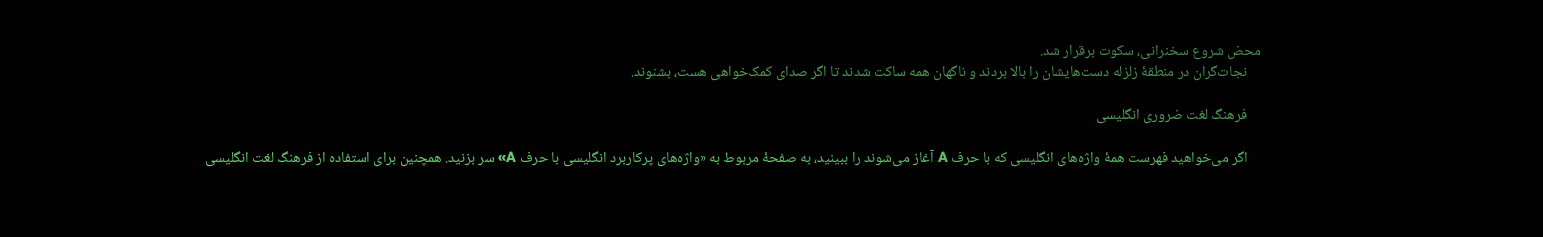محض شروع سخنرانی، سکوت برقرار شد.
    نجات‌گران در منطقهٔ زلزله دست‌هایشان را بالا بردند و ناگهان همه ساکت شدند تا اگر صدای کمک‌خواهی هست، بشنوند.

    فرهنگ لغت ضروری انگلیسی

    اگر می‌خواهید فهرست همهٔ واژه‌های انگلیسی که با حرف A آغاز می‌شوند را ببینید، به صفحهٔ مربوط به «واژه‌های پرکاربرد انگلیسی با حرف A» سر بزنید. همچنین برای استفاده از فرهنگ لغت انگلیسی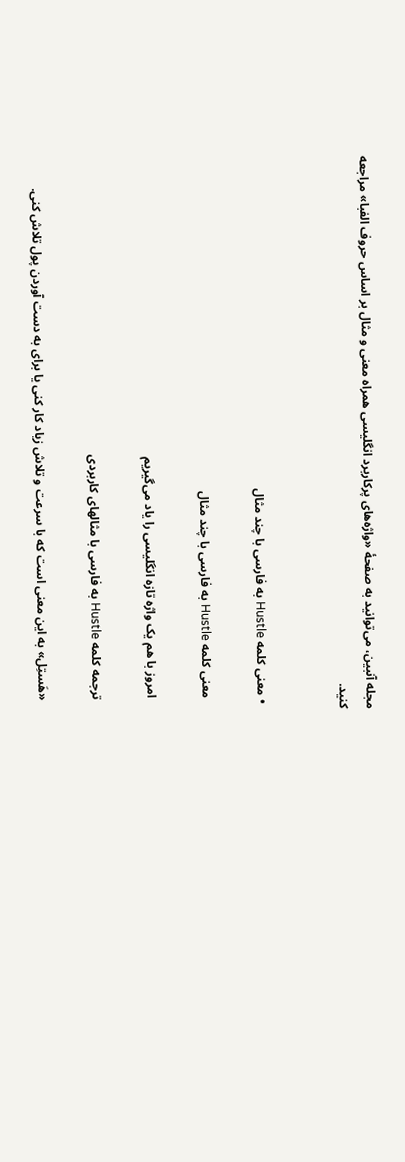مجله آنبین، می‌توانید به صفحهٔ «واژه‌های پرکاربرد انگلیسی همراه معنی و مثال بر اساس حروف الفبا» مراجعه کنید.


  • معنی کلمه Hustle به فارسی با چند مثال

    معنی کلمه Hustle به فارسی با چند مثال

    امروز با هم یک واژه تازه انگلیسی را یاد می‌گیریم

    ترجمه کلمه Hustle به فارسی با مثالهای کاربردی

    «هَستِل» به این معنی است که با سرعت و تلاش زیاد کار کنی یا برای به دست آوردن پول تلاش کنی.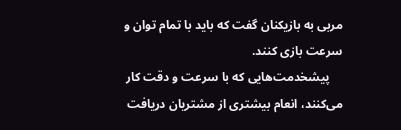مربی به بازیکنان گفت که باید با تمام توان و سرعت بازی کنند.
    پیشخدمت‌هایی که با سرعت و دقت کار می‌کنند، انعام بیشتری از مشتریان دریافت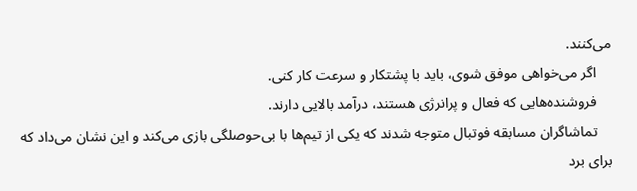می‌کنند.
    اگر می‌خواهی موفق شوی، باید با پشتکار و سرعت کار کنی.
    فروشنده‌هایی که فعال و پرانرژی هستند، درآمد بالایی دارند.
    تماشاگران مسابقه فوتبال متوجه شدند که یکی از تیم‌ها با بی‌حوصلگی بازی می‌کند و این نشان می‌داد که برای برد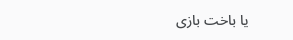یا باخت بازی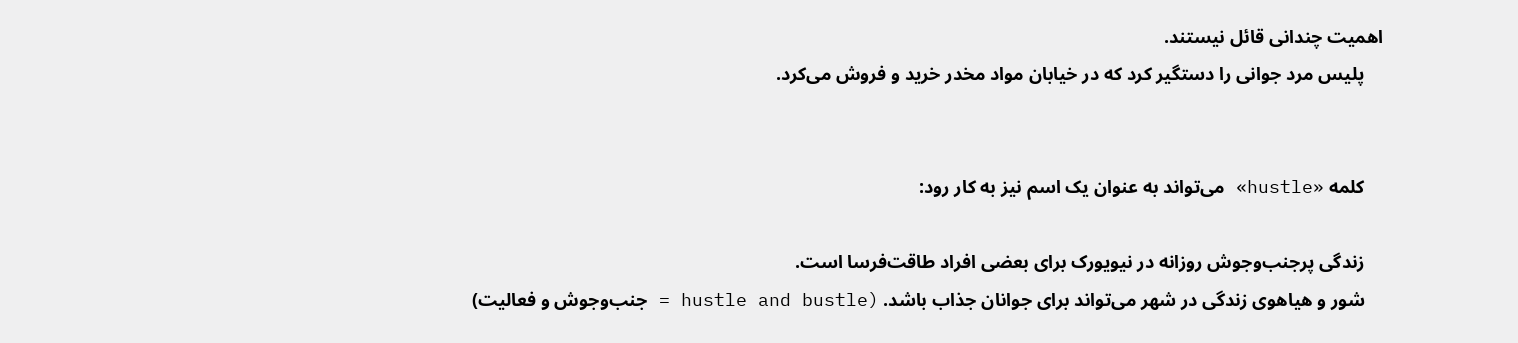اهمیت چندانی قائل نیستند.
    پلیس مرد جوانی را دستگیر کرد که در خیابان مواد مخدر خرید و فروش می‌کرد.


    کلمه «hustle» می‌تواند به عنوان یک اسم نیز به کار رود:

    زندگی پرجنب‌وجوش روزانه در نیویورک برای بعضی افراد طاقت‌فرسا است.
    شور و هیاهوی زندگی در شهر می‌تواند برای جوانان جذاب باشد. (hustle and bustle = جنب‌وجوش و فعالیت)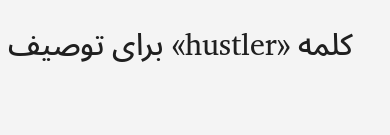کلمه «hustler» برای توصیف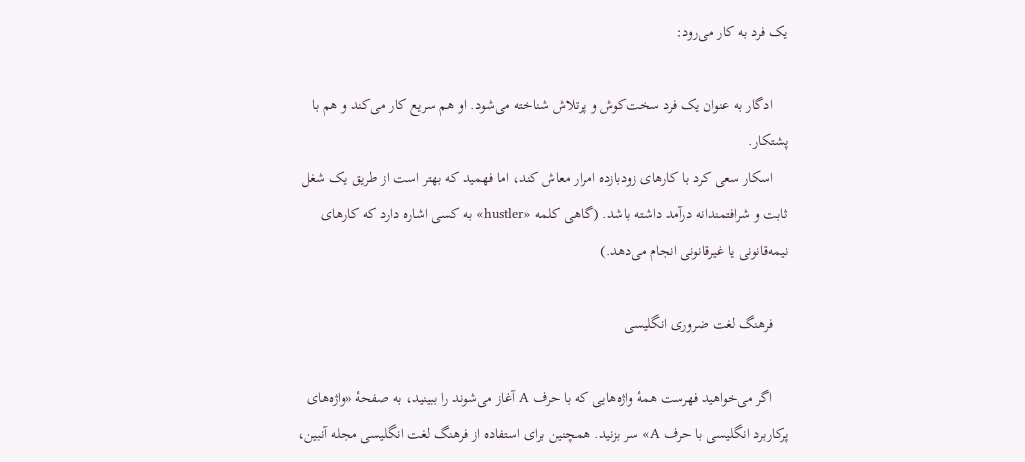یک فرد به کار می‌رود:

    ادگار به عنوان یک فرد سخت‌کوش و پرتلاش شناخته می‌شود. او هم سریع کار می‌کند و هم با پشتکار.
    اسکار سعی کرد با کارهای زودبازده امرار معاش کند، اما فهمید که بهتر است از طریق یک شغل ثابت و شرافتمندانه درآمد داشته باشد. (گاهی کلمه «hustler» به کسی اشاره دارد که کارهای نیمه‌قانونی یا غیرقانونی انجام می‌دهد.)

    فرهنگ لغت ضروری انگلیسی

    اگر می‌خواهید فهرست همهٔ واژه‌هایی که با حرف A آغاز می‌شوند را ببینید، به صفحهٔ «واژه‌های پرکاربرد انگلیسی با حرف A» سر بزنید. همچنین برای استفاده از فرهنگ لغت انگلیسی مجله آنبین،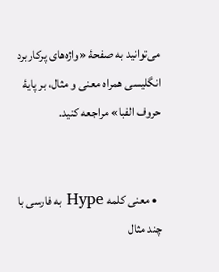می‌توانید به صفحهٔ «واژه‌های پرکاربرد انگلیسی همراه معنی و مثال، بر پایهٔ حروف الفبا» مراجعه کنید.


  • معنی کلمه Hype به فارسی با چند مثال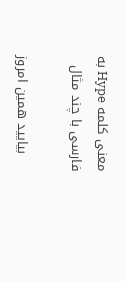معنی کلمه Hype به فارسی با چند مثال

    بیایید همین امروز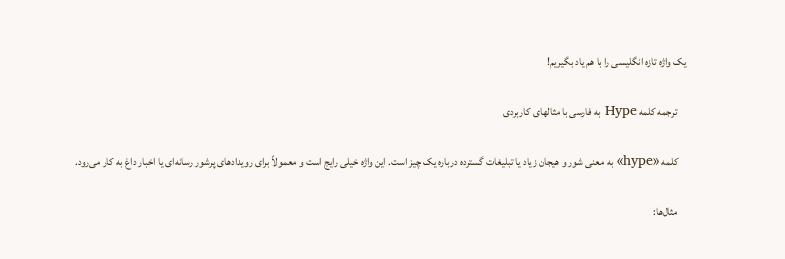یک واژه تازه انگلیسی را با هم یاد بگیریم!

    ترجمه کلمه Hype به فارسی با مثالهای کاربردی

    کلمه «hype» به معنی شور و هیجان زیاد یا تبلیغات گسترده درباره یک چیز است. این واژه خیلی رایج است و معمولاً برای رویدادهای پرشور رسانه‌ای یا اخبار داغ به کار می‌رود.

    مثال‌ها: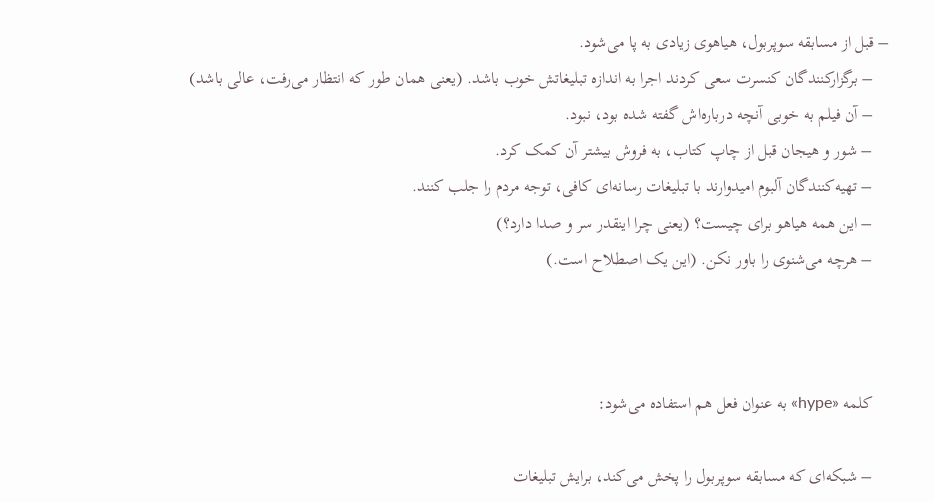– قبل از مسابقه سوپربول، هیاهوی زیادی به پا می‌شود.
    – برگزارکنندگان کنسرت سعی کردند اجرا به اندازه تبلیغاتش خوب باشد. (یعنی همان طور که انتظار می‌رفت، عالی باشد)
    – آن فیلم به خوبی آنچه درباره‌اش گفته شده بود، نبود.
    – شور و هیجان قبل از چاپ کتاب، به فروش بیشتر آن کمک کرد.
    – تهیه‌کنندگان آلبوم امیدوارند با تبلیغات رسانه‌ای کافی، توجه مردم را جلب کنند.
    – این همه هیاهو برای چیست؟ (یعنی چرا اینقدر سر و صدا دارد؟)
    – هرچه می‌شنوی را باور نکن. (این یک اصطلاح است.)



    کلمه «hype» به عنوان فعل هم استفاده می‌شود:

    – شبکه‌ای که مسابقه سوپربول را پخش می‌کند، برایش تبلیغات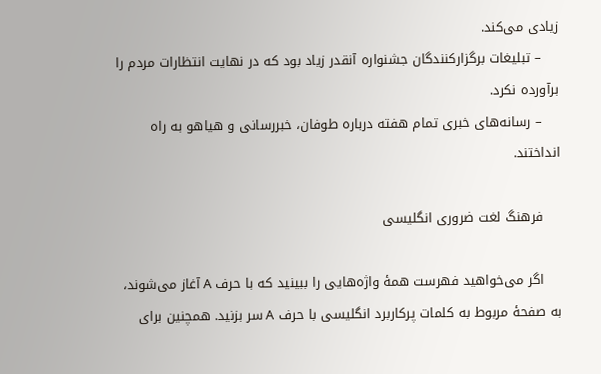زیادی می‌کند.
    – تبلیغات برگزارکنندگان جشنواره آنقدر زیاد بود که در نهایت انتظارات مردم را برآورده نکرد.
    – رسانه‌های خبری تمام هفته درباره طوفان، خبررسانی و هیاهو به راه انداختند.

    فرهنگ لغت ضروری انگلیسی

    اگر می‌خواهید فهرست همهٔ واژه‌هایی را ببینید که با حرف A آغاز می‌شوند، به صفحهٔ مربوط به کلمات پرکاربرد انگلیسی با حرف A سر بزنید. همچنین برای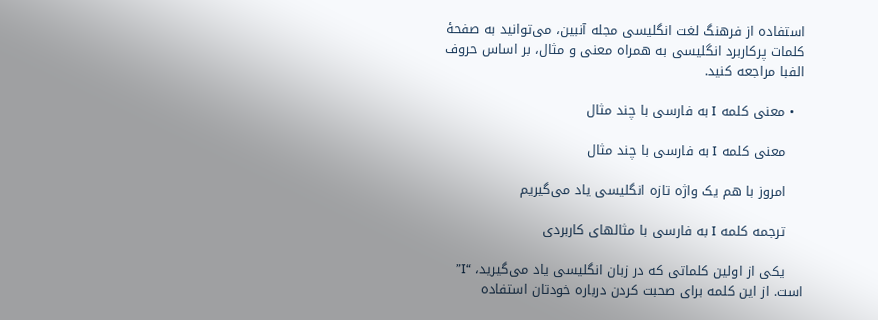استفاده از فرهنگ لغت انگلیسی مجله آنبین، می‌توانید به صفحهٔ کلمات پرکاربرد انگلیسی به همراه معنی و مثال، بر اساس حروف الفبا مراجعه کنید.

  • معنی کلمه I به فارسی با چند مثال

    معنی کلمه I به فارسی با چند مثال

    امروز با هم یک واژه تازه انگلیسی یاد می‌گیریم

    ترجمه کلمه I به فارسی با مثالهای کاربردی

    یکی از اولین کلماتی که در زبان انگلیسی یاد می‌گیرید، “I” است. از این کلمه برای صحبت کردن درباره خودتان استفاده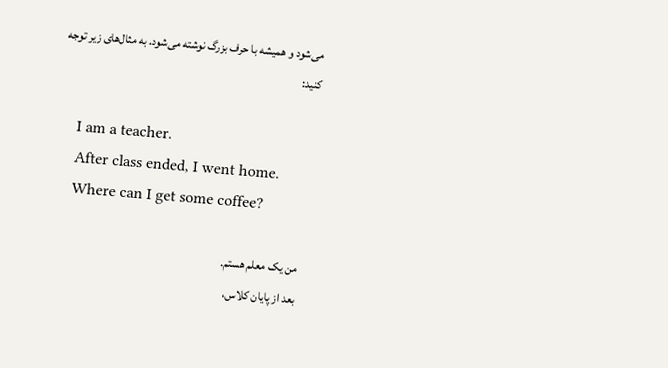می‌شود و همیشه با حرف بزرگ نوشته می‌شود. به مثال‌های زیر توجه کنید:

    I am a teacher.
    After class ended, I went home.
    Where can I get some coffee?

    من یک معلم هستم.
    بعد از پایان کلاس،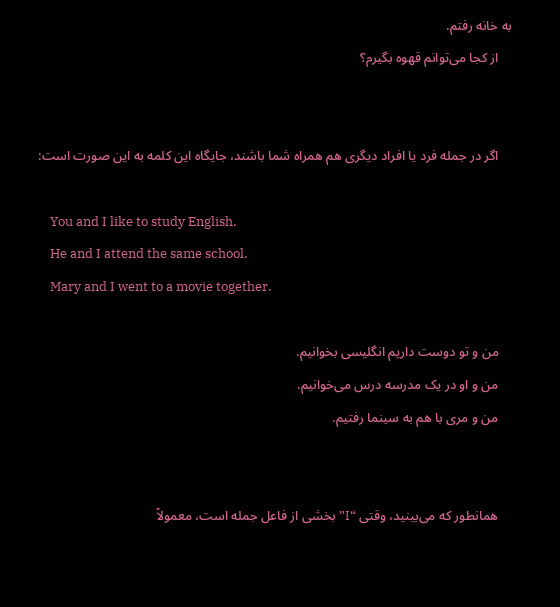به خانه رفتم.
    از کجا می‌توانم قهوه بگیرم؟


    اگر در جمله فرد یا افراد دیگری هم همراه شما باشند، جایگاه این کلمه به این صورت است:

    You and I like to study English.
    He and I attend the same school.
    Mary and I went to a movie together.

    من و تو دوست داریم انگلیسی بخوانیم.
    من و او در یک مدرسه درس می‌خوانیم.
    من و مری با هم به سینما رفتیم.


    همانطور که می‌بینید، وقتی “I” بخشی از فاعل جمله است، معمولاً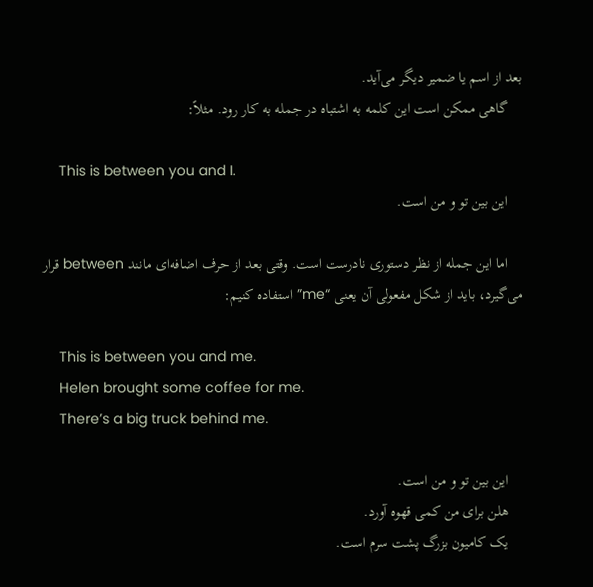بعد از اسم یا ضمیر دیگر می‌آید.
    گاهی ممکن است این کلمه به اشتباه در جمله به کار رود. مثلاً:

    This is between you and I.
    این بین تو و من است.

    اما این جمله از نظر دستوری نادرست است. وقتی بعد از حرف اضافه‌ای مانند between قرار می‌گیرد، باید از شکل مفعولی آن یعنی “me” استفاده کنیم:

    This is between you and me.
    Helen brought some coffee for me.
    There’s a big truck behind me.

    این بین تو و من است.
    هلن برای من کمی قهوه آورد.
    یک کامیون بزرگ پشت سرم است.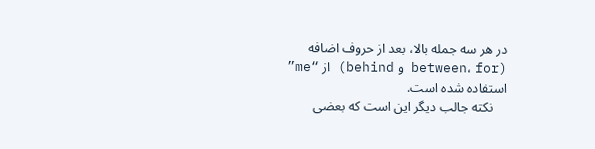در هر سه جمله بالا، بعد از حروف اضافه (between، for و behind) از “me” استفاده شده است.
    نکته جالب دیگر این است که بعضی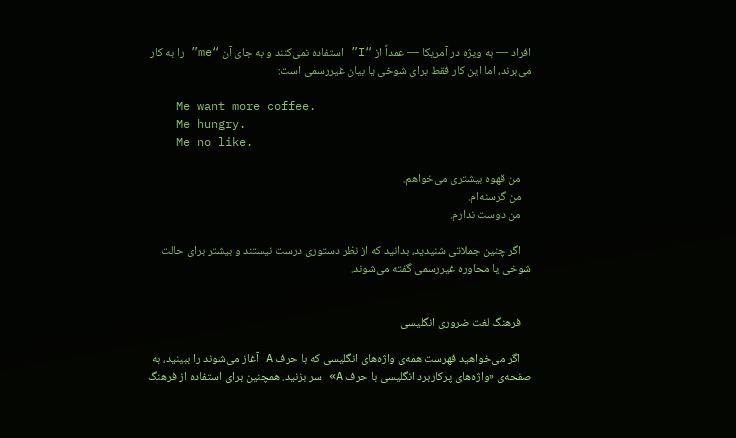افراد — به ویژه در آمریکا — عمداً از “I” استفاده نمی‌کنند و به جای آن “me” را به کار می‌برند، اما این کار فقط برای شوخی یا بیان غیررسمی است:

    Me want more coffee.
    Me hungry.
    Me no like.

    من قهوه بیشتری می‌خواهم.
    من گرسنه‌ام.
    من دوست ندارم.

    اگر چنین جملاتی شنیدید، بدانید که از نظر دستوری درست نیستند و بیشتر برای حالت شوخی یا محاوره غیررسمی گفته می‌شوند.


    فرهنگ لغت ضروری انگلیسی

    اگر می‌خواهید فهرست همه‌ی واژه‌های انگلیسی که با حرف A آغاز می‌شوند را ببینید، به صفحه‌ی «واژه‌های پرکاربرد انگلیسی با حرف A» سر بزنید. همچنین برای استفاده از فرهنگ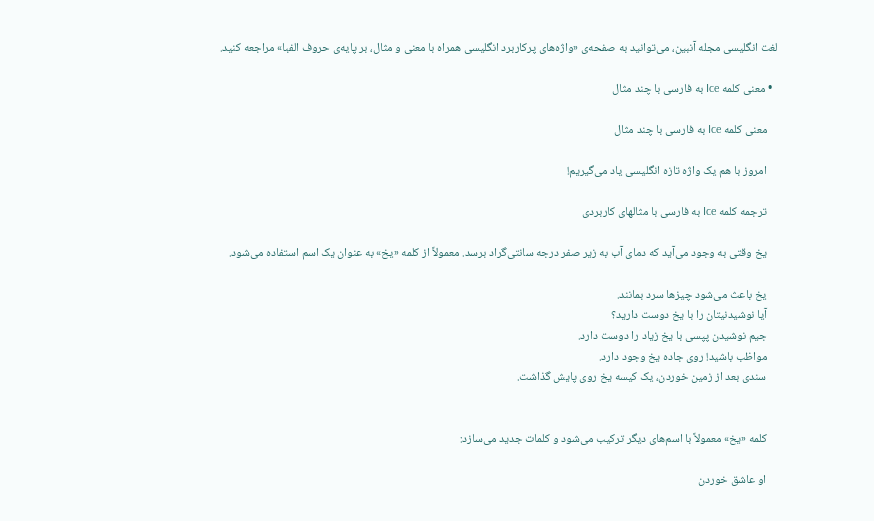لغت انگلیسی مجله آنبین، می‌توانید به صفحه‌ی «واژه‌های پرکاربرد انگلیسی همراه با معنی و مثال، بر پایه‌ی حروف الفبا» مراجعه کنید.

  • معنی کلمه Ice به فارسی با چند مثال

    معنی کلمه Ice به فارسی با چند مثال

    امروز با هم یک واژه تازه انگلیسی یاد می‌گیریم!

    ترجمه کلمه Ice به فارسی با مثالهای کاربردی

    یخ وقتی به وجود می‌آید که دمای آب به زیر صفر درجه سانتی‌گراد برسد. معمولاً از کلمه «یخ» به عنوان یک اسم استفاده می‌شود.

    یخ باعث می‌شود چیزها سرد بمانند.
    آیا نوشیدنیتان را با یخ دوست دارید؟
    جیم نوشیدن پپسی با یخ زیاد را دوست دارد.
    مواظب باشید! روی جاده یخ وجود دارد.
    سندی بعد از زمین خوردن، یک کیسه یخ روی پایش گذاشت.


    کلمه «یخ» معمولاً با اسم‌های دیگر ترکیب می‌شود و کلمات جدید می‌سازد:

    او عاشق خوردن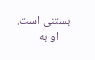بستنی است.
    او به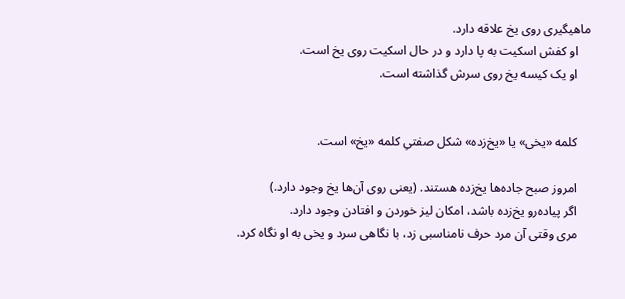ماهیگیری روی یخ علاقه دارد.
    او کفش اسکیت به پا دارد و در حال اسکیت روی یخ است.
    او یک کیسه یخ روی سرش گذاشته است.


    کلمه «یخی» یا «یخ‌زده» شکل صفتیِ کلمه «یخ» است.

    امروز صبح جاده‌ها یخ‌زده هستند. (یعنی روی آن‌ها یخ وجود دارد.)
    اگر پیاده‌رو یخ‌زده باشد، امکان لیز خوردن و افتادن وجود دارد.
    مری وقتی آن مرد حرف نامناسبی زد، با نگاهی سرد و یخی به او نگاه کرد.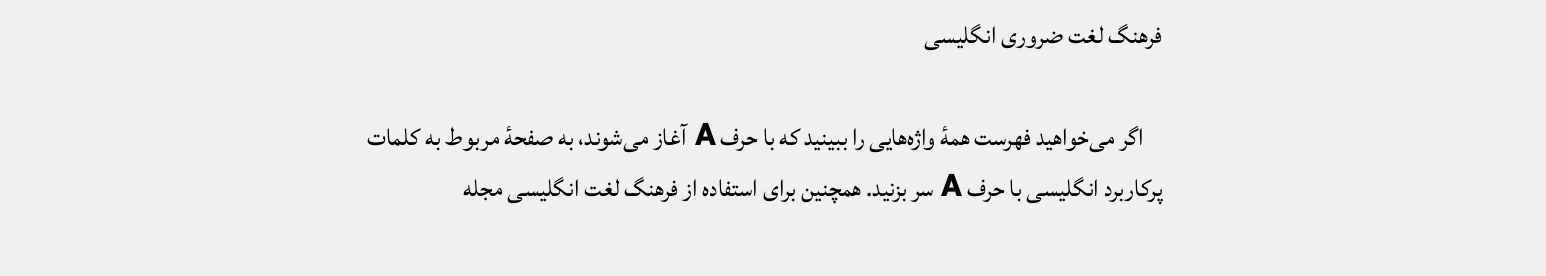فرهنگ لغت ضروری انگلیسی

    اگر می‌خواهید فهرست همهٔ واژه‌هایی را ببینید که با حرف A آغاز می‌شوند، به صفحهٔ مربوط به کلمات پرکاربرد انگلیسی با حرف A سر بزنید. همچنین برای استفاده از فرهنگ لغت انگلیسی مجله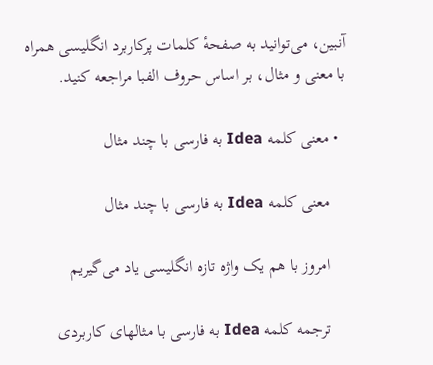آنبین، می‌توانید به صفحهٔ کلمات پرکاربرد انگلیسی همراه با معنی و مثال، بر اساس حروف الفبا مراجعه کنید.

  • معنی کلمه Idea به فارسی با چند مثال

    معنی کلمه Idea به فارسی با چند مثال

    امروز با هم یک واژه تازه انگلیسی یاد می‌گیریم

    ترجمه کلمه Idea به فارسی با مثالهای کاربردی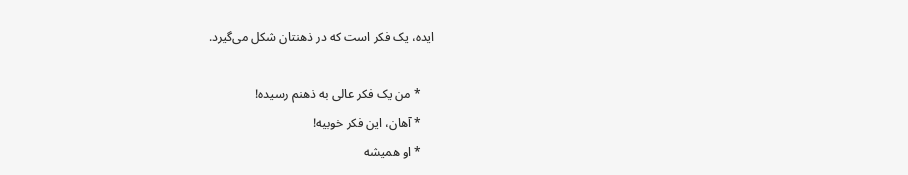ایده، یک فکر است که در ذهنتان شکل می‌گیرد.

    * من یک فکر عالی به ذهنم رسیده!
    * آهان، این فکر خوبیه!
    * او همیشه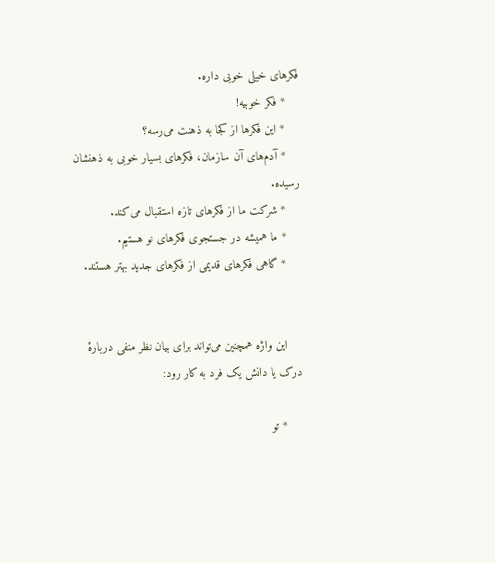فکرهای خیلی خوبی داره.
    * فکر خوبیه!
    * این فکرها از کجا به ذهنت می‌رسه؟
    * آدم‌های آن سازمان، فکرهای بسیار خوبی به ذهنشان رسیده.
    * شرکت ما از فکرهای تازه استقبال می‌کند.
    * ما همیشه در جستجوی فکرهای نو هستیم.
    * گاهی فکرهای قدیمی از فکرهای جدید بهتر هستند.


    این واژه همچنین می‌تواند برای بیان نظر منفی دربارهٔ درک یا دانش یک فرد به کار رود:

    * تو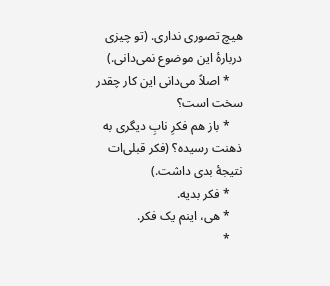هیچ تصوری نداری. (تو چیزی دربارهٔ این موضوع نمی‌دانی.)
    * اصلاً می‌دانی این کار چقدر سخت است؟
    * باز هم فکرِ نابِ دیگری به ذهنت رسیده؟ (فکر قبلی‌ات نتیجهٔ بدی داشت.)
    * فکر بدیه.
    * هی، اینم یک فکر.
    *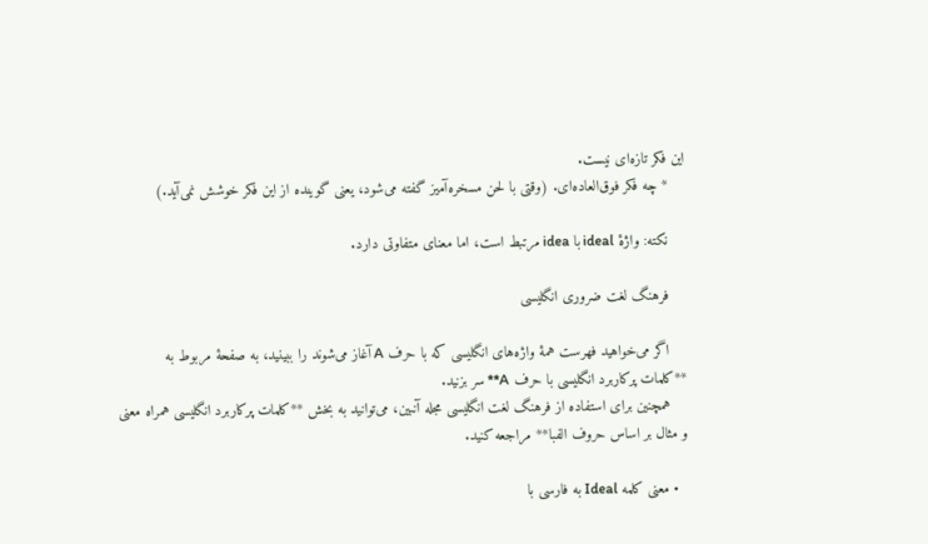این فکر تازه‌ای نیست.
    * چه فکر فوق‌العاده‌ای. (وقتی با لحن مسخره‌آمیز گفته می‌شود، یعنی گوینده از این فکر خوشش نمی‌آید.)

    نکته: واژهٔ ideal با idea مرتبط است، اما معنای متفاوتی دارد.

    فرهنگ لغت ضروری انگلیسی

    اگر می‌خواهید فهرست همهٔ واژه‌های انگلیسی که با حرف A آغاز می‌شوند را ببینید، به صفحهٔ مربوط به **کلمات پرکاربرد انگلیسی با حرف A** سر بزنید.
    همچنین برای استفاده از فرهنگ لغت انگلیسی مجله آنبین، می‌توانید به بخش **کلمات پرکاربرد انگلیسی همراه معنی و مثال بر اساس حروف الفبا** مراجعه کنید.

  • معنی کلمه Ideal به فارسی با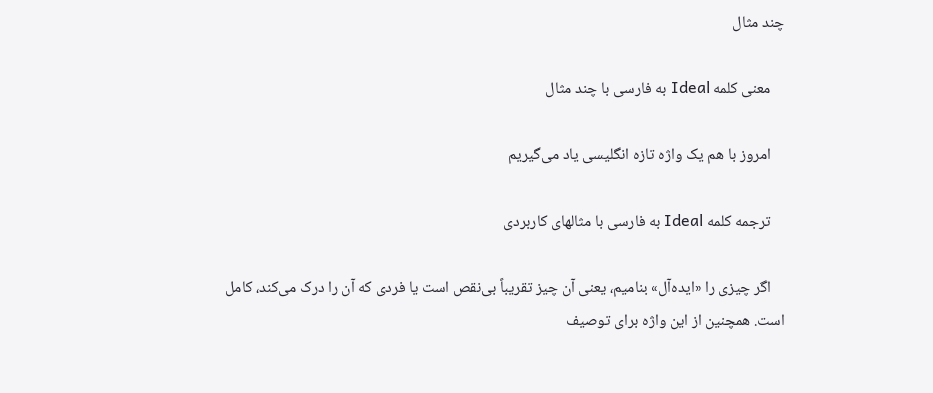چند مثال

    معنی کلمه Ideal به فارسی با چند مثال

    امروز با هم یک واژه تازه انگلیسی یاد می‌گیریم

    ترجمه کلمه Ideal به فارسی با مثالهای کاربردی

    اگر چیزی را «ایده‌آل» بنامیم، یعنی آن چیز تقریباً بی‌نقص است یا فردی که آن را درک می‌کند، کامل است. همچنین از این واژه برای توصیف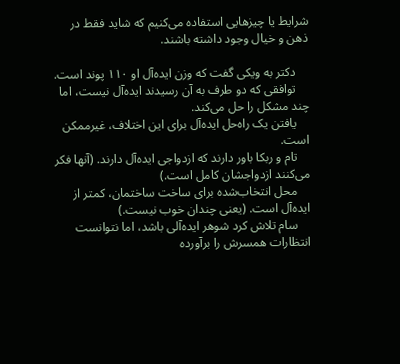شرایط یا چیزهایی استفاده می‌کنیم که شاید فقط در ذهن و خیال وجود داشته باشند.

    دکتر به ویکی گفت که وزن ایده‌آل او ۱۱۰ پوند است.
    توافقی که دو طرف به آن رسیدند ایده‌آل نیست، اما چند مشکل را حل می‌کند.
    یافتن یک راه‌حل ایده‌آل برای این اختلاف، غیرممکن است.
    تام و ربکا باور دارند که ازدواجی ایده‌آل دارند. (آنها فکر می‌کنند ازدواجشان کامل است.)
    محل انتخاب‌شده برای ساخت ساختمان، کمتر از ایده‌آل است. (یعنی چندان خوب نیست.)
    سام تلاش کرد شوهر ایده‌آلی باشد، اما نتوانست انتظارات همسرش را برآورده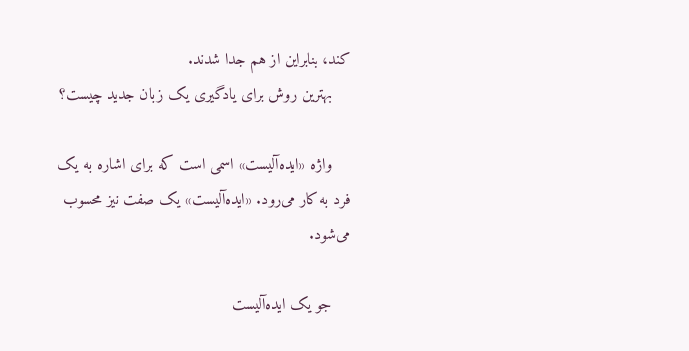کند، بنابراین از هم جدا شدند.
    بهترین روش برای یادگیری یک زبان جدید چیست؟

    واژه «ایده‌آلیست» اسمی است که برای اشاره به یک فرد به کار می‌رود. «ایده‌آلیست» یک صفت نیز محسوب می‌شود.

    جو یک ایده‌آلیست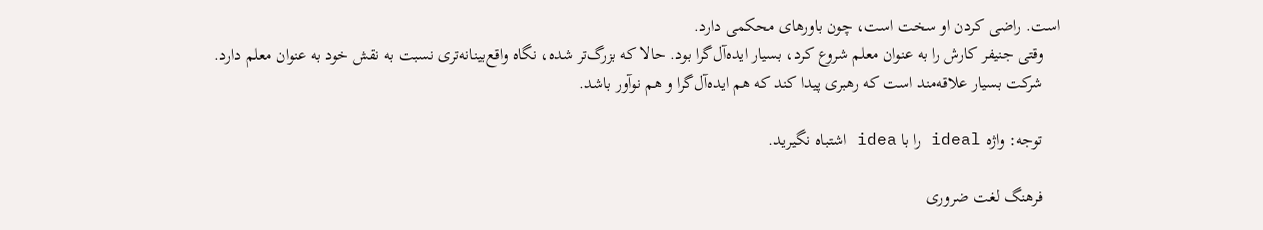است. راضی کردن او سخت است، چون باورهای محکمی دارد.
    وقتی جنیفر کارش را به عنوان معلم شروع کرد، بسیار ایده‌آل‌گرا بود. حالا که بزرگ‌تر شده، نگاه واقع‌بینانه‌تری نسبت به نقش خود به عنوان معلم دارد.
    شرکت بسیار علاقه‌مند است که رهبری پیدا کند که هم ایده‌آل‌گرا و هم نوآور باشد.

    توجه: واژه ideal را با idea اشتباه نگیرید.

    فرهنگ لغت ضروری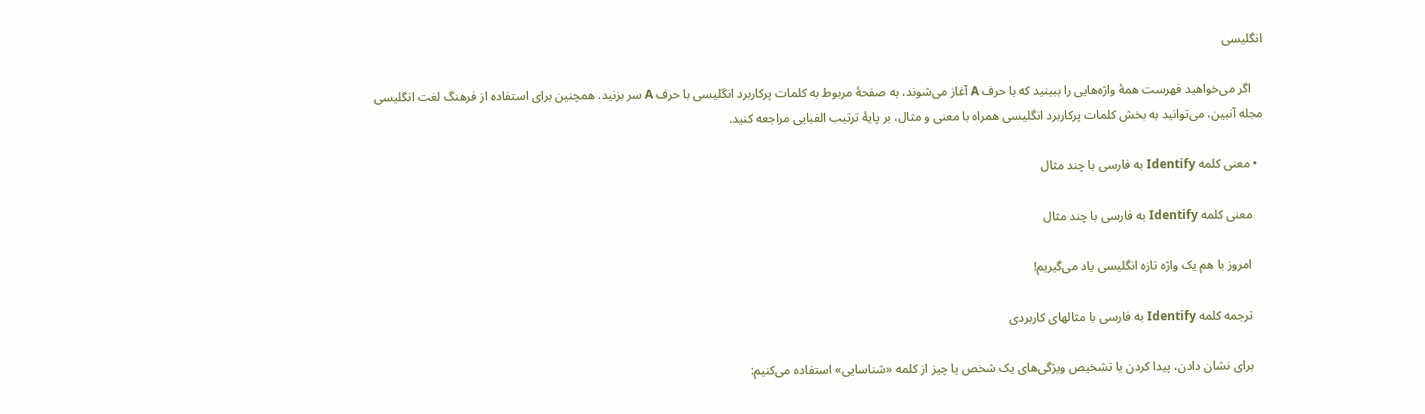انگلیسی

    اگر می‌خواهید فهرست همهٔ واژه‌هایی را ببینید که با حرف A آغاز می‌شوند، به صفحهٔ مربوط به کلمات پرکاربرد انگلیسی با حرف A سر بزنید. همچنین برای استفاده از فرهنگ لغت انگلیسی مجله آنبین، می‌توانید به بخش کلمات پرکاربرد انگلیسی همراه با معنی و مثال، بر پایهٔ ترتیب الفبایی مراجعه کنید.

  • معنی کلمه Identify به فارسی با چند مثال

    معنی کلمه Identify به فارسی با چند مثال

    امروز با هم یک واژه تازه انگلیسی یاد می‌گیریم!

    ترجمه کلمه Identify به فارسی با مثالهای کاربردی

    برای نشان دادن، پیدا کردن یا تشخیص ویژگی‌های یک شخص یا چیز از کلمه «شناسایی» استفاده می‌کنیم: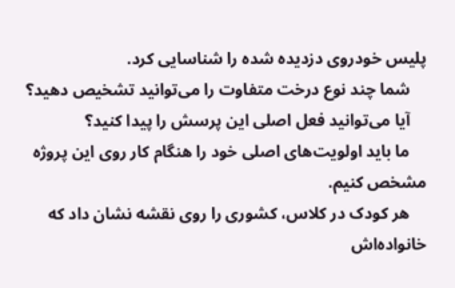پلیس خودروی دزدیده شده را شناسایی کرد.
    شما چند نوع درخت متفاوت را می‌توانید تشخیص دهید؟
    آیا می‌توانید فعل اصلی این پرسش را پیدا کنید؟
    ما باید اولویت‌های اصلی خود را هنگام کار روی این پروژه مشخص کنیم.
    هر کودک در کلاس، کشوری را روی نقشه نشان داد که خانواده‌اش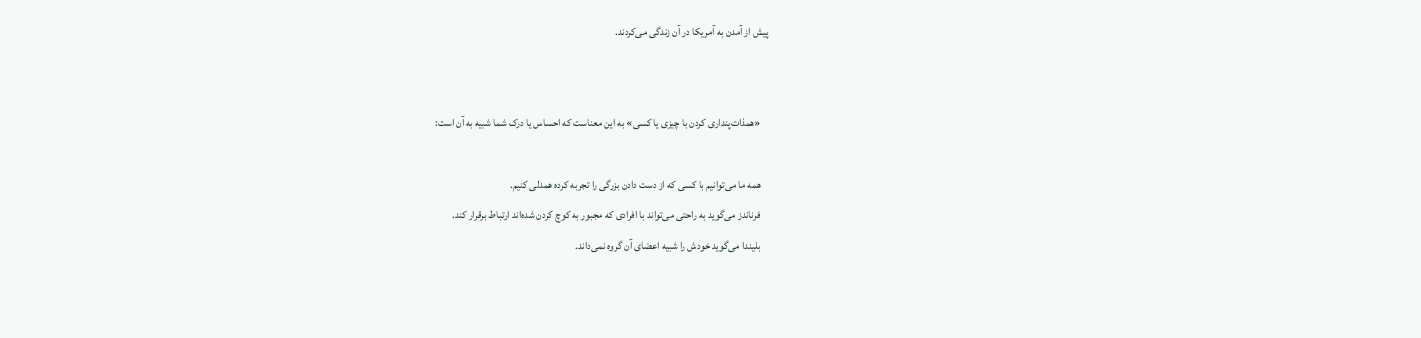پیش از آمدن به آمریکا در آن زندگی می‌کردند.


    «همذات‌پنداری کردن با چیزی یا کسی» به این معناست که احساس یا درک شما شبیه به آن است:

    همه ما می‌توانیم با کسی که از دست دادن بزرگی را تجربه کرده همدلی کنیم.
    فرناندز می‌گوید به راحتی می‌تواند با افرادی که مجبور به کوچ کردن شده‌اند ارتباط برقرار کند.
    بلیندا می‌گوید خودش را شبیه اعضای آن گروه نمی‌داند.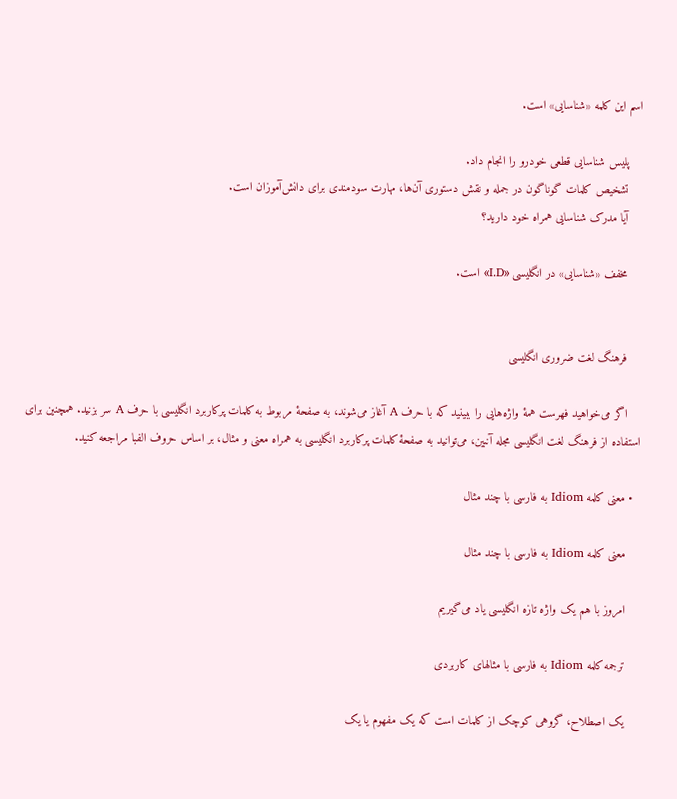اسم این کلمه «شناسایی» است.

    پلیس شناسایی قطعی خودرو را انجام داد.
    تشخیص کلمات گوناگون در جمله و نقش دستوری آن‌ها، مهارت سودمندی برای دانش‌آموزان است.
    آیا مدرک شناسایی همراه خود دارید؟

    مخفف «شناسایی» در انگلیسی «I.D» است.


    فرهنگ لغت ضروری انگلیسی

    اگر می‌خواهید فهرست همهٔ واژه‌هایی را ببینید که با حرف A آغاز می‌شوند، به صفحهٔ مربوط به کلمات پرکاربرد انگلیسی با حرف A سر بزنید. همچنین برای استفاده از فرهنگ لغت انگلیسی مجله آنبین، می‌توانید به صفحهٔ کلمات پرکاربرد انگلیسی به همراه معنی و مثال، بر اساس حروف الفبا مراجعه کنید.

  • معنی کلمه Idiom به فارسی با چند مثال

    معنی کلمه Idiom به فارسی با چند مثال

    امروز با هم یک واژه تازه انگلیسی یاد می‌گیریم

    ترجمه کلمه Idiom به فارسی با مثالهای کاربردی

    یک اصطلاح، گروهی کوچک از کلمات است که یک مفهوم یا یک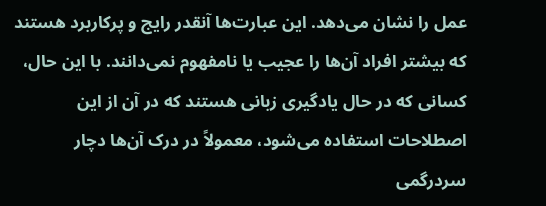عمل را نشان می‌دهد. این عبارت‌ها آنقدر رایج و پرکاربرد هستند که بیشتر افراد آن‌ها را عجیب یا نامفهوم نمی‌دانند. با این حال، کسانی که در حال یادگیری زبانی هستند که در آن از این اصطلاحات استفاده می‌شود، معمولاً در درک آن‌ها دچار سردرگمی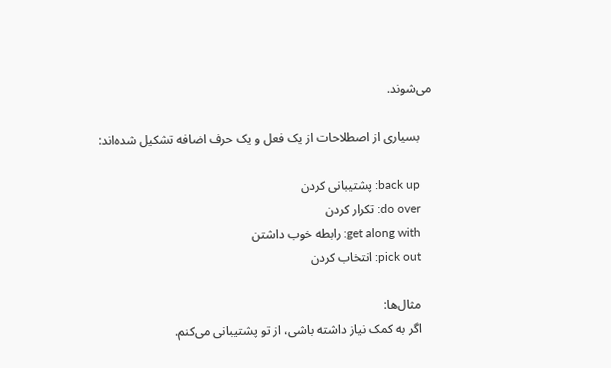می‌شوند.

    بسیاری از اصطلاحات از یک فعل و یک حرف اضافه تشکیل شده‌اند:

    back up: پشتیبانی کردن
    do over: تکرار کردن
    get along with: رابطه خوب داشتن
    pick out: انتخاب کردن

    مثال‌ها:
    اگر به کمک نیاز داشته باشی، از تو پشتیبانی می‌کنم.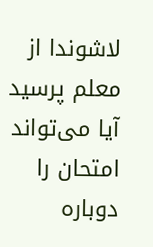لاشوندا از معلم پرسید آیا می‌تواند امتحان را دوباره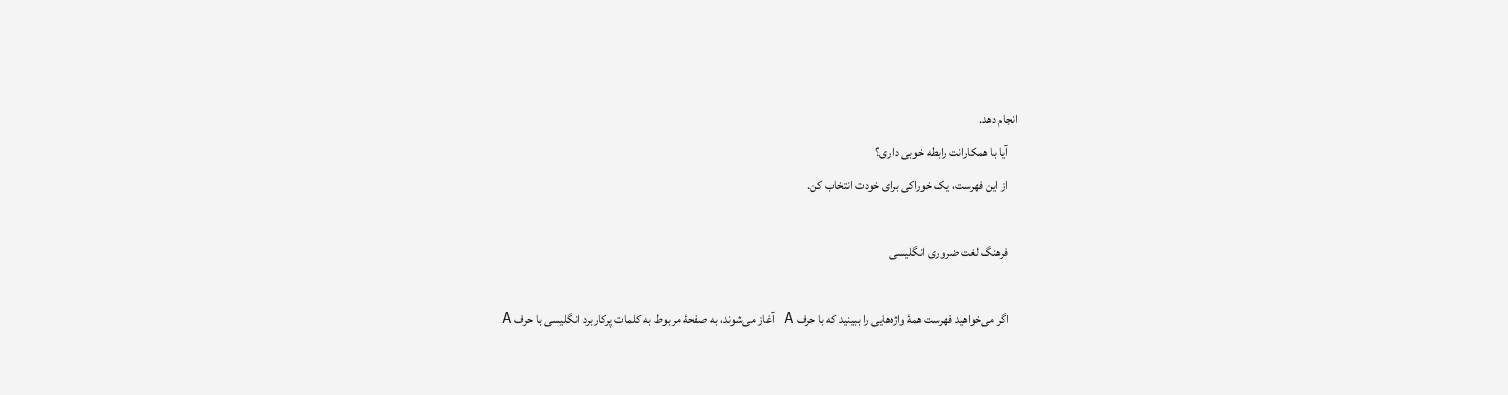انجام دهد.
    آیا با همکارانت رابطه خوبی داری؟
    از این فهرست، یک خوراکی برای خودت انتخاب کن.

    فرهنگ لغت ضروری انگلیسی

    اگر می‌خواهید فهرست همهٔ واژه‌هایی را ببینید که با حرف A آغاز می‌شوند، به صفحهٔ مربوط به کلمات پرکاربرد انگلیسی با حرف A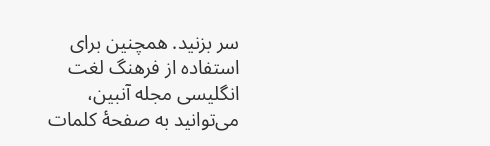سر بزنید. همچنین برای استفاده از فرهنگ لغت انگلیسی مجله آنبین، می‌توانید به صفحهٔ کلمات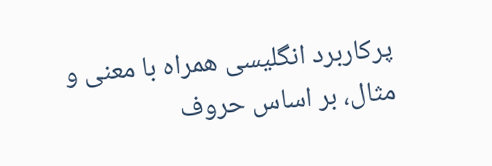پرکاربرد انگلیسی همراه با معنی و مثال، بر اساس حروف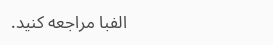الفبا مراجعه کنید.